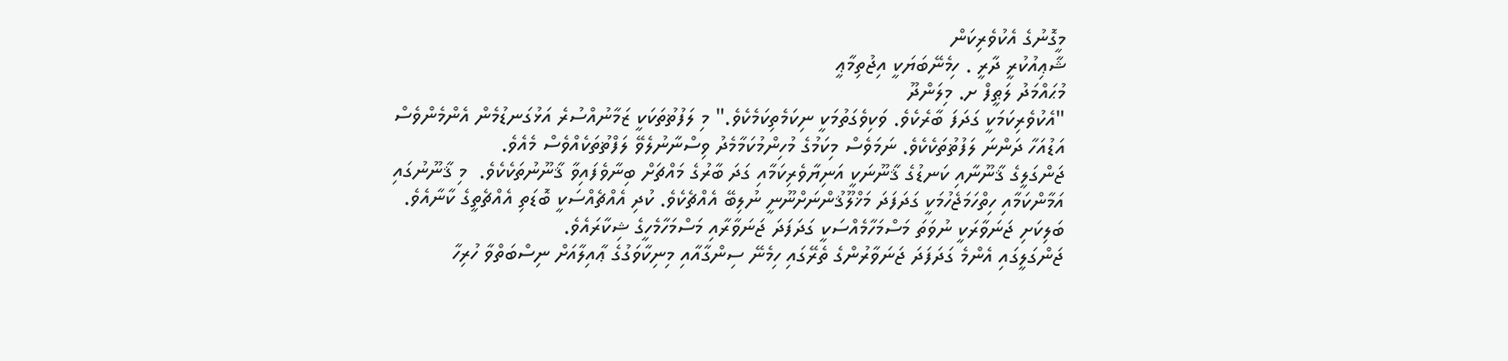މީގޮނުގެ އެކުވެރިކަން
ޝާޢިއުކުރީ ދާރީ . ހިމެނޭބަޔަކީ އިޖުތިމާޢީ
މުޙައްމަދު ލަޠީފް ށ. މިލަންދޫ
"އެކުވެރިކަމަކީ ގަދަފަ ބާރެކެވެ. ވަކިވެގަތުމަކީ ނިކަމެތިކަމެކެވެ." މި ލަފުޡުތަކަކީ ޒަމާނުއްސުރެ އަޅުގަނޑުމެން އެންމެންވެސް އަޑުއަހާ ދަންނަ ލަފުޡުތަކެކެވެ. ނަމަވެސް މިކަމުގެ މުހިންމުކަމާމެދު ވިސްނާނުލެވޭ ލަފްޡުތަކެއްވެސް މެއެވެ.
ޖަންގަލީގެ ޤާނޫނާއި ކަނޑުގެ ޤާނޫނަކީ އަނިޔާވެރިކަމާއި ގަދަ ބާރުގެ މައްޗަށް ބިނާވެފައިވާ ޤާނޫނުތަކެކެވެ.  މި ޤާނޫނުގައި އަމާންކަމާއި ހިތްހަމަޖެހުމަކީ ގަދަފަދަ މަޚްލޫޤުންނަށްނޫނީ ނުލިބޭ އެއްޗެކެވެ. ކުދި އެއްޗެއްސަކީ ބޮޑަތި އެއްޗެތީގެ ކާނާއެވެ. ބަލިކަށި ޖަނަވާރަކީ ނުވަތަ މަސްމަހާމެއްސަކީ ގަދަފަދަ ޖަނަވާރާއި މަސްމަހާމެހީގެ ޝިކާރައެވެ.
ޖަންގަލީގައި އެންމެ ގަދަފަދަ ޖަނަވާރުންގެ ތެރޭގައި ހިމެނޭ ސިންގާއާއި މިނިކާވަގުގެ ޢާއިލާއަށް ނިސްބަތްވާ ހުރިހާ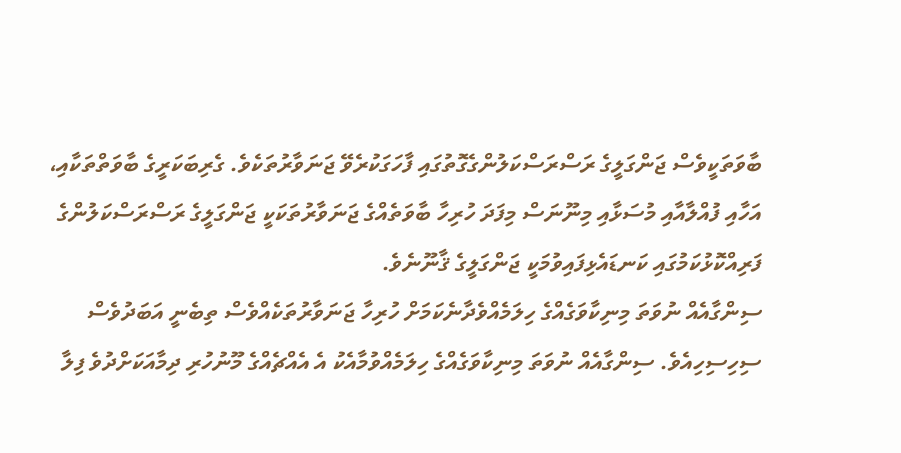ބާވަތަކީވެސް ޖަންގަލީގެ ރަސްރަސްކަލުންގެގޮތުގައި ފާހަގަކުރެވޭ ޖަނަވާރުތަކެވެ. ގެރިބަކަރީގެ ބާވަތްތަކާއި، އަހާއި ފުއްލާއާއި މުސަޅާއި މިނޫނަސް މިފަދަ ހުރިހާ ބާވަތެއްގެ ޖަނަވާރުތަކަކީ ޖަންގަލީގެ ރަސްރަސްކަލުންގެ ފަރިއްކޮޅުކަމުގައި ކަނޑައެޅިފައިވުމަކީ ޖަންގަލީގެ ޤާނޫނެވެ.
ސިންގާއެއް ނުވަތަ މިނިކާވަގެއްގެ ހިލަމެއްވެދާނެކަމަށް ހުރިހާ ޖަނަވާރުތަކެއްވެސް ތިބެނީ އަބަދުވެސް ސިހިސިހިއެވެ. ސިންގާއެއް ނުވަތަ މިނިކާވަގެއްގެ ހިލަމެއްވުމާއެކު އެ އެއްޗެއްގެ މޫނުހުރި ދިމާއަކަށްދުވެ ފިލާ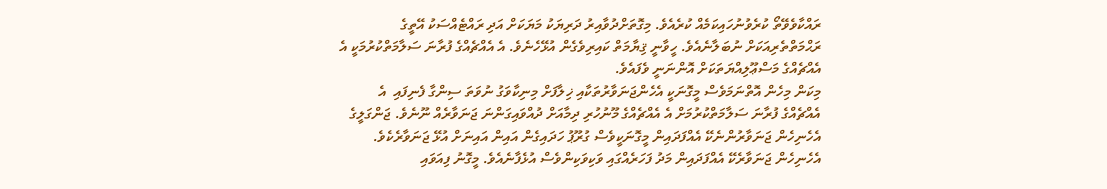ރައްކާވެވޭތޯ ކުރެވުނުހައިކަމެއް ކުރެއެވެ. މިގޮތަށްދުވާއިރު ދަރިޔަކު މަޔަކަށް އަދި ރައްޓެއްސަކު އޭތީގެ ރަޙްމަތްތެރިއަކަށް ނުބަލާނެއެވެ. ހީވާނީ ޤިޔާމަތް ކައިރިވެގެން އުޅޭހެނެވެ. އެ އެއްޗެއްގެ ފުރާނަ ސަލާމަތްކުރުމަކީ އެ އެއްޗެއްގެ މަސްޢޫލިއްޔަތަކަށް އޮންނަނީ ވެފައެވެ.
މިކަން މިހެން އޮތްނަމަވެސް މީގޮނަކީ އެހެންޖަނަވާރުތަކާއި ޚިލާފަށް މިނިކާވަގު ނުވަތަ ސިންގާ ފެނިފައި  އެ އެއްޗެއްގެ ފުރާނަ ސަލާމަތްކުރުމަށް އެ އެއްޗެއްގެ މޫނުހުރި ދިމާއަށް ދުއްވައިގަންނަ ޖަނަވާރެއް ނޫނެވެ. ޖަންގަލީގެ އެހެނިހެން ޖަނަވާރުންނެކޭ އެއްފަދައިން މީގޮނަކީވެސް ގުރޫޕު ހަދައިގެން އައިން އައިނަށް އުޅޭ ޖަނަވާރެކެވެ. އެހެނިހެން ޖަނަވާރެކޭ އެއްފަދައިން މަދު ފަހަރެއްގައި ވަކިވަކިންވެސް އުޅެފާނެއެވެ. މީގޮނު ފިއަވައި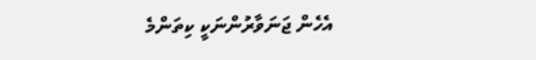އެހެން ޖަނަވާރުންނަކީ ކިތަންމެ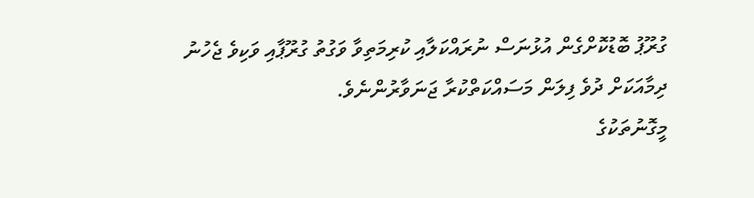ގުރޫޕު ބޮޑުކޮށްގެން އުޅުނަސް ނުރައްކަލާއި ކުރިމަތިވާ ވަގުތު ގުރޫޕާއި ވަކިވެ ޖެހުނު ދިމާއަކަށް ދުވެ ފިލަން މަސައްކަތްކުރާ ޖަނަވާރުންނެވެ.
މީގޮނުތަކުގެ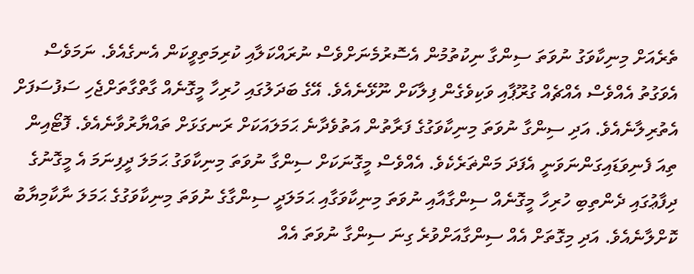ތެރެއަށް މިނިކާވަގު ނުވަތަ ސިންގާ ނިކުތުމުން އެސޮރުމެނަށްވެސް ނުރައްކަލާއި ކުރިމަތިވީކަން އެނގެއެވެ. ނަމަވެސް އެވަގުތު އެއްވެސް އެއްޗެއް ގުރޫޕާއި ވަކިވެގެން ފިލާކަށް ނޫޅޭނެއެވެ. އޭގެ ބަދަލުގައި ހުރިހާ މީގޮނެއް ގާތްގާތަށްޖެހި ސަފުސަފަށް އެތުރިލާނެއެވެ. އަދި ސިންގާ ނުވަތަ މިނިކާވަގުގެ ފަރާތުން އަތުވެދާނެ ޙަމަލައަކަށް ރަނގަޅަށް ތައްޔާރުވާނެއެވެ. ފޮޓޯއިން ތިއަ ފެނިވަޑައިގަންނަވަނީ އެފަދަ މަންޡަރެކެވެ. އެއްވެސް މީގޮނަކަށް ސިންގާ ނުވަތަ މިނިކާވަގު ޙަމަލަ ދީފިނަމަ އެ މީގޮނުގެ ދިފާޢުގައި ދެންތިބި ހުރިހާ މީގޮނެއް ސިންގާއާއި ނުވަތަ މިނިކާވަގާއި ޙަމަލަދީ ސިންގާގެ ނުވަތަ މިނިކާވަގުގެ ޙަމަލަ ނާކާމިޔާބު ކޮށްލާނެއެވެ. އަދި މިގޮތަށް އެއް ސިންގާއަށްވުރެ ގިނަ ސިންގާ ނުވަތަ އެއް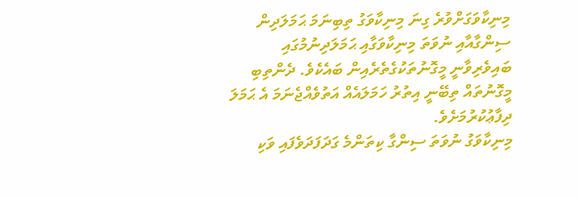މިނިކާވަގަށްވުރެ ގިނަ މިނިކާވަގު ތިބިނަމަ ޙަމަލަދިން ސިންގާއާއި ނުވަތަ މިނިކާވަގާއި ޙަމަލަދިނުމުގައި ބައިވެރިވާނީ މީގޮނުތަކުގެތެރެއިން ބައެކެވެ. ދެންތިބި މީގޮނުތައް ތިބޭނީ އިތުރު ހަމަލައެއް އަތުވެއްޖެނަމަ އެ ޙަމަލަ ދިފާޢުކުރުމަށެވެ.
މިނިކާވަގު ނުވަތަ ސިންގާ ކިތަންމެ ގަދަފަދަވެފައި ވަކި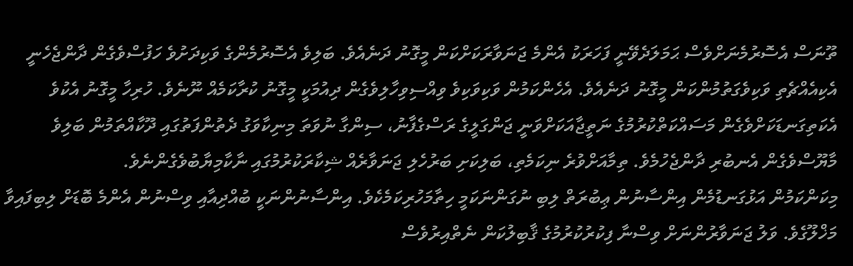ތޫނަސް އެސޮރުމެނަށްވެސް ޙަމަލަދެވޭނީ ފަހަރަކު އެންމެ ޖަނަވާރަކަށްކަން މީގޮނު ދަނެއެވެ. ބަލިވެ އެސޮރުމެންގެ ވަކިދަށުވެ ހަފުސްވެގެން ދާންޖެހެނީ އެކިއެއްޗެތި ވަކިވެގަތުމުންކަން މީގޮނު ދަނެއެވެ. އެހެންކަމުން ވަކިވަކިވެ ވިއްސިވިހާލިވެގެން ދިއުމަކީ މީގޮނު ކުރާކަމެއް ނޫނެވެ. ހުރިހާ މީގޮނު އެކުވެ އެކަތިގަނޑަކަށްވެގެން މަސައްކަތްކުރުމުގެ ނަތީޖާއަކަށްވަނީ ޖަންގަލީގެ ރަސްގެފާނު، ސިންގާ ނުވަތަ މިނިކާވަގު ދެތުންފަތުގައި ދޫކާއްތަމުން ބަލިވެ މާޔޫސްވެގެން އެނބުރި ދާންޖެހުމެވެ. ތިމާއަށްވުރެ ނިކަމެތި، ބަލިކަށި ބަރުހެލި ޖަނަވާރެއް ޝިކާރަކުރުމުގައި ނާކާމިޔާބުވެގެންނެވެ.
މިކަންކަމުން އަޅުގަނޑުމެން އިންސާނުން ޢިބުރަތް ލިބި ނުގަންނަކަމީ ހިތާމަހުރިކަމެކެވެ. އިންސާނުންނަކީ ބުއްދިއާއި ވިސްނުން އެންމެ ބޮޑަށް ލިބިފައިވާ މަޚްލޫގެވެ. ވަލު ޖަނަވާރުންނަށް ވިސްނާ ފިކުރުކުރުމުގެ ޤާބިލުކަން ނެތްއިރުވެސް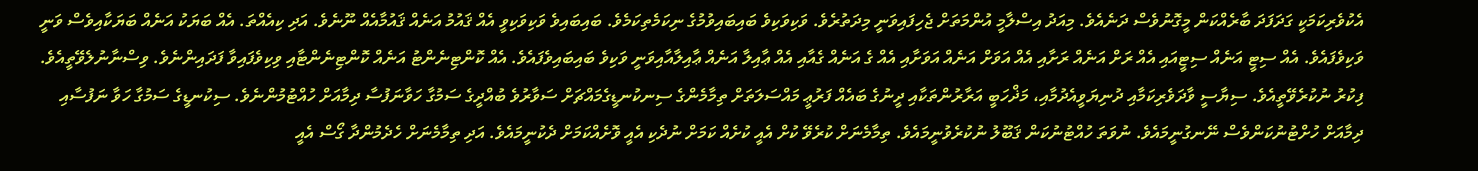އެކުވެރިކަމަކީ ގަދަފަދަ ބާރެއްކަން މީގޮނުވެސް ދަނެއެވެ. މިއަދު އިސްލާމީ އުންމަތަށް ޖެހިފައިވަނީ މިދަތުރެވެ. ވަކިވަކިވެ ބައިބައިވުމުގެ ނިކަމެތިކަމެވެ. ބައިބައިވެ ވަކިވަކިވީ އެއް ޤައުމު އަނެއް ޤައުމާއެއް ނޫނެވެ. އަދި ކިއެއްތަ. އެއް ބަޔަކު އަނެއް ބަޔަކާއިވެސް ވަނީ ވަކިވެފައެވެ. އެއް ސިޓީ އަނެއް ސިޓީއައި އެއް ރަށް އަނެއް ރަށާއި އެއް އަވަށް އަނެއް އަވަށާއި އެއް ގެ އަނެއް ގެއާއި އެއް ޢާއިލާ އަނެއް ޢާއިލާއާއިވަނީ ވަކިވެ ބައިބައިވެފައެވެ. އެއް ކޮންޓިނެންޓު އަނެއް ކޮންޓިނެންޓާއި ވިކިވެފައިވާ ފަދައިންނެވެ. ވިސްނާނުލެވޭތީއެވެ. ފިކުރު ނުކުރެވޭތީއެވެ. ސިޔާސީ ވާދަވެރިކަމާއި ދުނިޔަވީއެދުމާއި، މަޛްހަބީ އަރާރުންތަކާއި ދީނުގެ ބައެއް ފަރުޢީ މައްސަލަތަށް ތިމާމެންގެ ސިނކުނޑީގެމައްޗަށް ސަވާރުވެ ބުއްދީގެ ސަމުގާ ހަވާނަފުސާ ދިމާއަށް ހުއްޓުމުންނެވެ. ސިކުނޑީގެ ސަމުގާ ހަވާ ނަފުސާއި ދިމާއަށް ހުށްޓުނުކަންވެސް ނޭނގުނީމައެވެ. ނުވަތަ ހުއްޓުނުކަން ޤަބޫލު ނުކުރެވުނީމައެވެ. ތިމާމެނަށް ކުރެވޭ ކުށް އެއީ ކުށެއް ކަމަށް ނުދެކި އެއީ ވޮށެއްކަމަށް ދެކުނީމައެވެ. އަދި ތިމާމެނަށް ހެދެމުންދާ ގޯސް އެއީ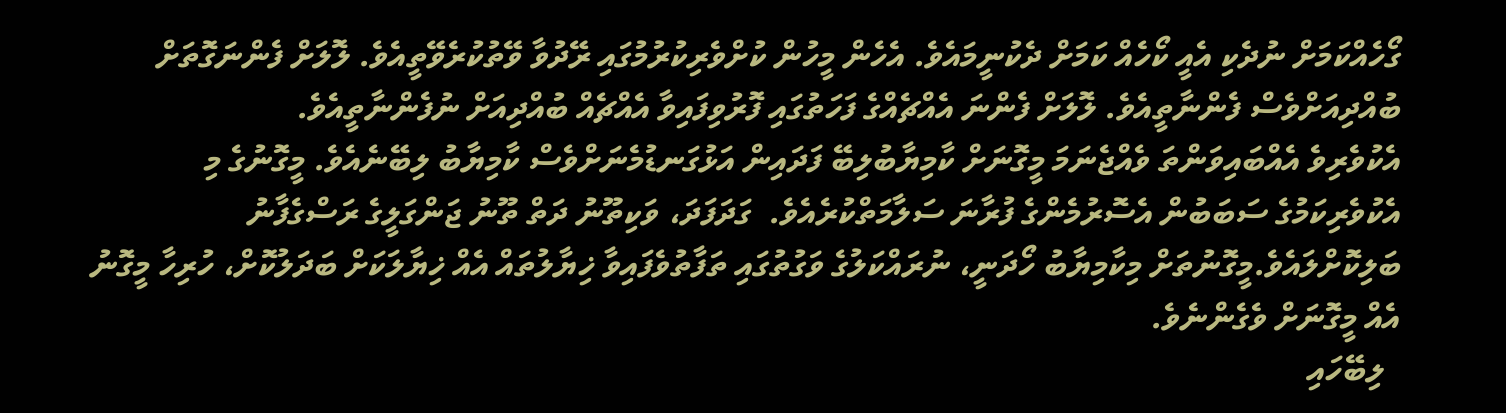ގޯހެއްކަމަށް ނުދެކި އެއީ ކޯހެއް ކަމަށް ދެކުނީމައެވެ. އެހެން މީހުން ކުށްވެރިކުރުމުގައި ރޭދުވާ ވޭތުކުރެވޭތީއެވެ. ލޮލަށް ފެންނަގޮތަށް ބުއްދިއަށްވެސް ފެންނާތީއެވެ. ލޮލަށް ފެންނަ އެއްޗެއްގެ ފަހަތުގައި ފޮރުވިފައިވާ އެއްޗެއް ބުއްދިއަށް ނުފެންނާތީއެވެ.
އެކުވެރިވެ އެއްބައިވަންތަ ވެއްޖެނަމަ މީގޮނަށް ކާމިޔާބުލިބޭ ފަދައިން އަޅުގަނޑުމެނަށްވެސް ކާމިޔާބު ލިބޭނެއެވެ. މީގޮނުގެ މި އެކުވެރިކަމުގެ ސަބަބުން އެސޮރުމެންގެ ފުރާނަ ސަލާމަތްކުރެއެވެ.  ގަދަފަދަ، ވަކިތޫނު ދަތް ތޫނު ޖަންގަލީގެ ރަސްގެފާނު ބަލިކޮށްލައެވެ.މީގޮނުތަށް މިކާމިޔާބު ހޯދަނީ، ނުރައްކަލުގެ ވަގުތުގައި ތަފާތުވެފައިވާ ޚިޔާލުތައް އެއް ޚިޔާލަކަށް ބަދަލުކޮށް، ހުރިހާ މީގޮނު އެއް މީގޮނަށް ވެގެންނެވެ.
  ލިބޭހައި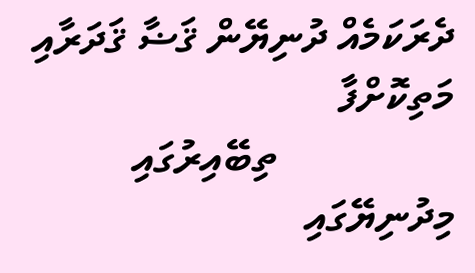ދެރަކަމެއް ދުނިޔޭން ޤަޟާ ޤަދަރާއި މަތިކޮށްފާ
                 ތިބޭއިރުގައި މިދުނިޔޭގައި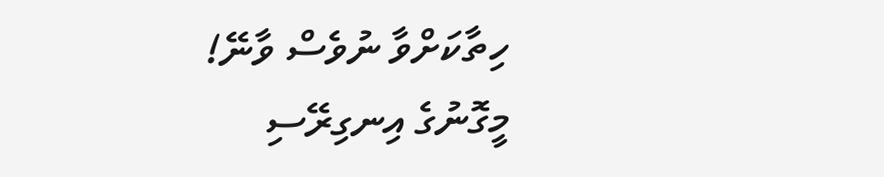ހިތާކަށްވާ ނުވެސް ވާނޭ!
މީގޮނުގެ އިނގިރޭސި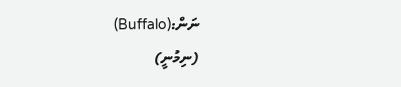ނަން:(Buffalo)
(ނިމުނީ)